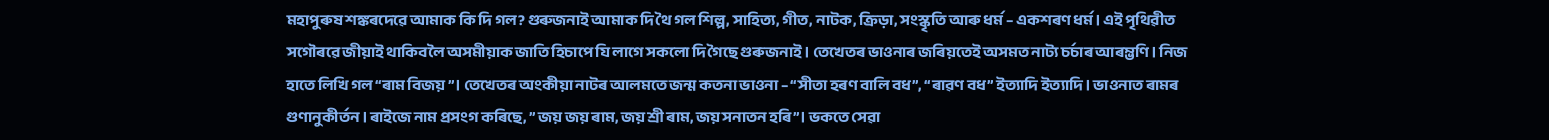মহাপুৰুষ শঙ্কৰদেৱে আমাক কি দি গল? গুৰুজনাই আমাক দি থৈ গল শিল্প, সাহিত্য, গীত, নাটক, ক্ৰিড়া, সংস্কৃতি আৰু ধৰ্ম – একশৰণ ধৰ্ম। এই পৃথিৱীত সগৌৰৱে জীয়াই থাকিবলৈ অসমীয়াক জাতি হিচাপে যি লাগে সকলো দি গৈছে গুৰুজনাই। তেখেতৰ ভাওনাৰ জৰিয়তেই অসমত নাট্য চৰ্চাৰ আৰম্ভণি। নিজ হাতে লিখি গল “ৰাম বিজয়”। তেখেতৰ অংকীয়া নাটৰ আলমতে জন্ম কতনা ভাওনা – “সীতা হৰণ বালি বধ”, “ৰাৱণ বধ” ইত্যাদি ইত্যাদি। ভাওনাত ৰামৰ গুণানুকীৰ্তন। ৰাইজে নাম প্ৰসংগ কৰিছে, ” জয় জয় ৰাম, জয় শ্ৰী ৰাম, জয় সনাতন হৰি”। ভকতে সেৱা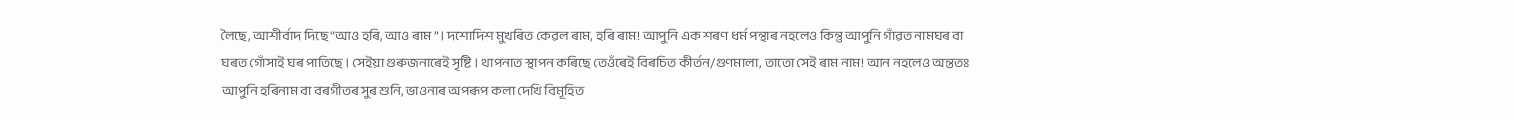লৈছে, আশীৰ্বাদ দিছে “আও হৰি, আও ৰাম”। দশোদিশ মুখৰিত কেৱল ৰাম, হৰি ৰাম! আপুনি এক শৰণ ধৰ্ম পন্থাৰ নহলেও কিন্তু আপুনি গাঁৱত নামঘৰ বা ঘৰত গোঁসাই ঘৰ পাতিছে। সেইয়া গুৰুজনাৰেই সৃষ্টি। থাপনাত স্থাপন কৰিছে তেওঁৰেই বিৰচিত কীৰ্তন/গুণমালা, তাতো সেই ৰাম নাম! আন নহলেও অন্ততঃ আপুনি হৰিনাম বা বৰগীতৰ সুৰ শুনি, ভাওনাৰ অপৰূপ কলা দেখি বিমূহিত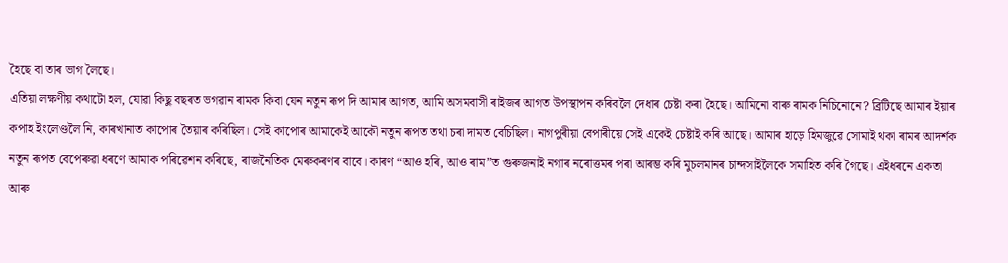হৈছে বা তাৰ ভাগ লৈছে।
এতিয়া লক্ষণীয় কথাটো হল, যোৱা কিছু বছৰত ভগৱান ৰামক কিবা যেন নতুন ৰূপ দি আমাৰ আগত, আমি অসমবাসী ৰাইজৰ আগত উপস্থাপন কৰিবলৈ দেধাৰ চেষ্টা কৰা হৈছে। আমিনো বাৰু ৰামক নিচিনোনে? ব্ৰিটিছে আমাৰ ইয়াৰ কপাহ ইংলেণ্ডলৈ নি, কাৰখানাত কাপোৰ তৈয়াৰ কৰিছিল। সেই কাপোৰ আমাকেই আকৌ নতুন ৰূপত তথা চৰা দামত বেচিছিল। নাগপুৰীয়া বেপাৰীয়ে সেই একেই চেষ্টাই কৰি আছে। আমাৰ হাড়ে হিমজুৱে সোমাই থকা ৰামৰ আদৰ্শক নতুন ৰূপত বেপেৰুৱা ধৰণে আমাক পৰিৱেশন কৰিছে, ৰাজনৈতিক মেৰুকৰণৰ বাবে। কাৰণ “আও হৰি, আও ৰাম”ত গুৰুজনাই নগাৰ নৰোত্তমৰ পৰা আৰম্ভ কৰি মুচলমানৰ চান্দসাইলৈকে সমাহিত কৰি গৈছে। এইধৰনে একতা আৰু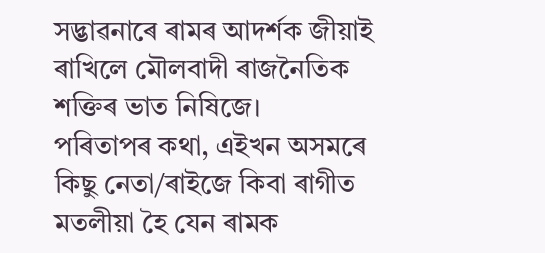সদ্ভাৱনাৰে ৰামৰ আদৰ্শক জীয়াই ৰাখিলে মৌলবাদী ৰাজনৈতিক শক্তিৰ ভাত নিষিজে।
পৰিতাপৰ কথা, এইখন অসমৰে কিছু নেতা/ৰাইজে কিবা ৰাগীত মতলীয়া হৈ যেন ৰামক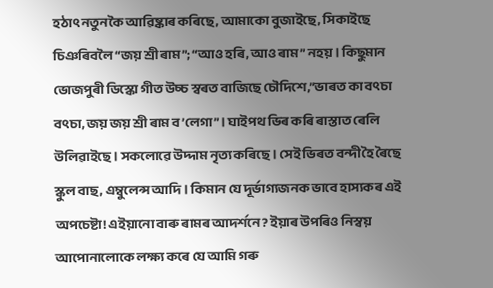হঠাৎ নতুনকৈ আৱিষ্কাৰ কৰিছে, আমাকো বুজাইছে, সিকাইছে চিঞৰিবলৈ “জয় শ্ৰী ৰাম”; “আও হৰি, আও ৰাম” নহয়। কিছুমান ভোজপুৰী ডিস্কো গীত উচ্চ স্বৰত বাজিছে চৌদিশে,”ভাৰত কা বৎচা বৎচা, জয় জয় শ্ৰী ৰাম ব’লেগা”। ঘাইপথ ভিৰ কৰি ৰাস্তাত ৰেলি উলিৱাইছে। সকলোৱে উদ্দাম নৃত্য কৰিছে। সেই ভিৰত বন্দী হৈ ৰৈছে স্কুল বাছ, এম্বুলেন্স আদি। কিমান যে দূৰ্ভাগ্যজনক ভাবে হাস্যকৰ এই অপচেষ্টা! এইয়ানো বাৰু ৰামৰ আদৰ্শনে? ইয়াৰ উপৰিও নিস্বয় আপোনালোকে লক্ষ্য কৰে যে আমি গৰু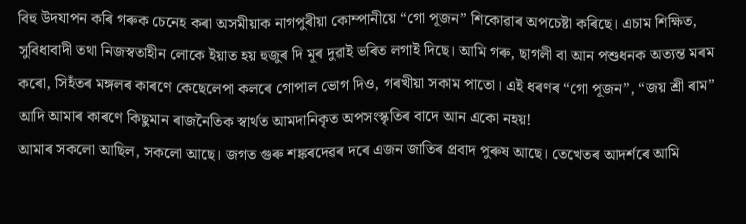বিহু উদযাপন কৰি গৰুক চেনেহ কৰা অসমীয়াক নাগপুৰীয়া কোম্পানীয়ে “গো পূজন” শিকোৱাৰ অপচেষ্টা কৰিছে। এচাম শিক্ষিত, সুবিধাবাদী তথা নিজস্বতাহীন লোকে ইয়াত হয় হুজুৰ দি মূৰ দুৱাই ভৰিত লগাই দিছে। আমি গৰু, ছাগলী বা আন পশুধনক অত্যন্ত মৰম কৰো, সিহঁতৰ মঙ্গলৰ কাৰণে কেছেলেপা কলৰে গোপাল ভোগ দিও, গৰখীয়া সকাম পাতো। এই ধৰণৰ “গো পূজন”, “জয় শ্ৰী ৰাম” আদি আমাৰ কাৰণে কিছুমান ৰাজনৈতিক স্বাৰ্থত আমদানিকৃত অপসংস্কৃতিৰ বাদে আন একো নহয়!
আমাৰ সকলো আছিল, সকলো আছে। জগত গুৰু শঙ্কৰদেৱৰ দৰে এজন জাতিৰ প্ৰবাদ পুৰুষ আছে। তেখেতৰ আদৰ্শৰে আমি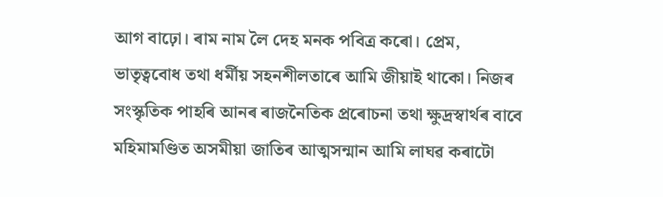আগ বাঢ়ো। ৰাম নাম লৈ দেহ মনক পবিত্ৰ কৰো। প্ৰেম, ভাতৃত্ববোধ তথা ধৰ্মীয় সহনশীলতাৰে আমি জীয়াই থাকো। নিজৰ সংস্কৃতিক পাহৰি আনৰ ৰাজনৈতিক প্ৰৰোচনা তথা ক্ষুদ্ৰস্বাৰ্থৰ বাবে মহিমামণ্ডিত অসমীয়া জাতিৰ আত্মসন্মান আমি লাঘৱ কৰাটো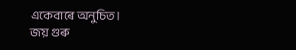একেবাৰে অনুচিত।
জয় গুৰু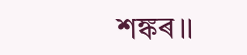শঙ্কৰ।।